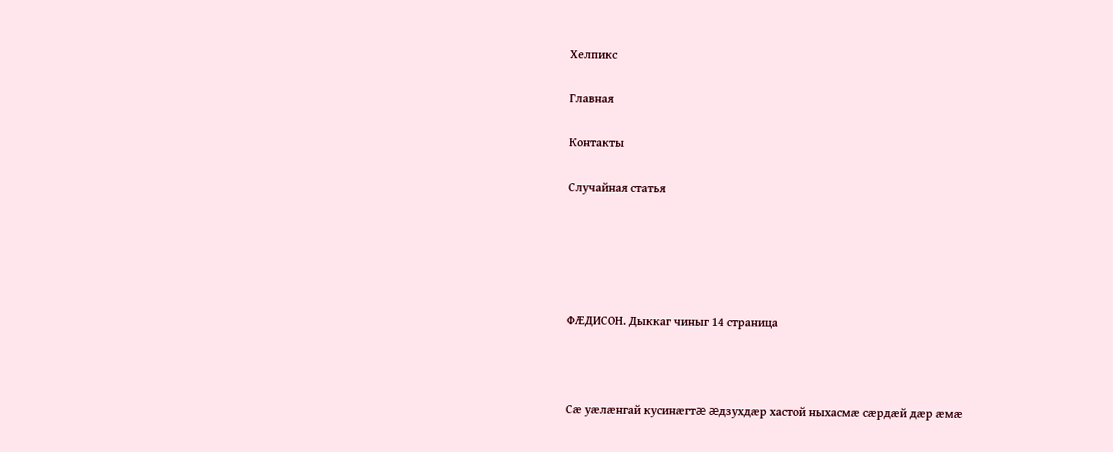Хелпикс

Главная

Контакты

Случайная статья





ФÆДИСОН. Дыккаг чиныг 14 страница



Сæ уæлæнгай кусинæгтæ æдзухдæр хастой ныхасмæ сæрдæй дæр æмæ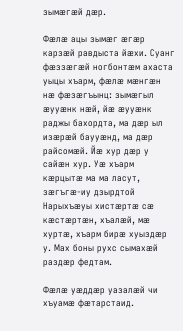зымæгæй дæр.

Фæлæ ацы зымæг æгæр карзæй равдыста йæхи. Суанг фæззæгæй ногбонтæм ахаста уыцы хъарм, фæлæ мæнгæн нæ фæзæгъынц: зымæгыл æууæнк нæй, йæ æууæнк раджы бахордта, ма дæр ыл изæрæй баууæнд, ма дæр райсомæй. Йæ хур дæр у сайæн хур. Уæ хъарм кæрцытæ ма ма ласут, зæгъгæ-иу дзырдтой Нарыхъæуы хистæртæ сæ кæстæртæн, хъалæй, мæ хуртæ, хъарм бирæ хуыздæр у. Мах боны рухс сымахæй раздæр федтам.

Фæлæ уæддæр уазалæй чи хъуамæ фæтарстаид.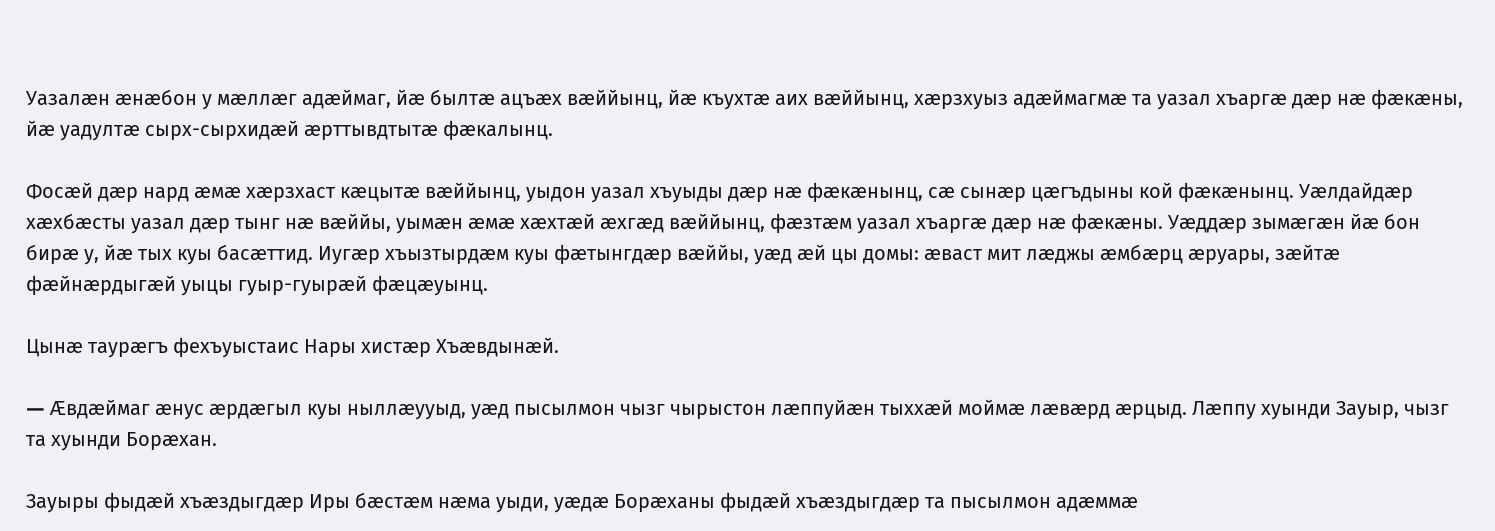Уазалæн æнæбон у мæллæг адæймаг, йæ былтæ ацъæх вæййынц, йæ къухтæ аих вæййынц, хæрзхуыз адæймагмæ та уазал хъаргæ дæр нæ фæкæны, йæ уадултæ сырх-сырхидæй æрттывдтытæ фæкалынц.

Фосæй дæр нард æмæ хæрзхаст кæцытæ вæййынц, уыдон уазал хъуыды дæр нæ фæкæнынц, сæ сынæр цæгъдыны кой фæкæнынц. Уæлдайдæр хæхбæсты уазал дæр тынг нæ вæййы, уымæн æмæ хæхтæй æхгæд вæййынц, фæзтæм уазал хъаргæ дæр нæ фæкæны. Уæддæр зымæгæн йæ бон бирæ у, йæ тых куы басæттид. Иугæр хъызтырдæм куы фæтынгдæр вæййы, уæд æй цы домы: æваст мит лæджы æмбæрц æруары, зæйтæ фæйнæрдыгæй уыцы гуыр-гуырæй фæцæуынц.

Цынæ таурæгъ фехъуыстаис Нары хистæр Хъæвдынæй.

— Æвдæймаг æнус æрдæгыл куы ныллæууыд, уæд пысылмон чызг чырыстон лæппуйæн тыххæй моймæ лæвæрд æрцыд. Лæппу хуынди Зауыр, чызг та хуынди Борæхан.

Зауыры фыдæй хъæздыгдæр Иры бæстæм нæма уыди, уæдæ Борæханы фыдæй хъæздыгдæр та пысылмон адæммæ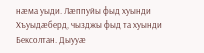нæма уыди. Лæппуйы фыд хуынди Хъуыдæберд, чызджы фыд та хуынди Бексолтан. Дыууæ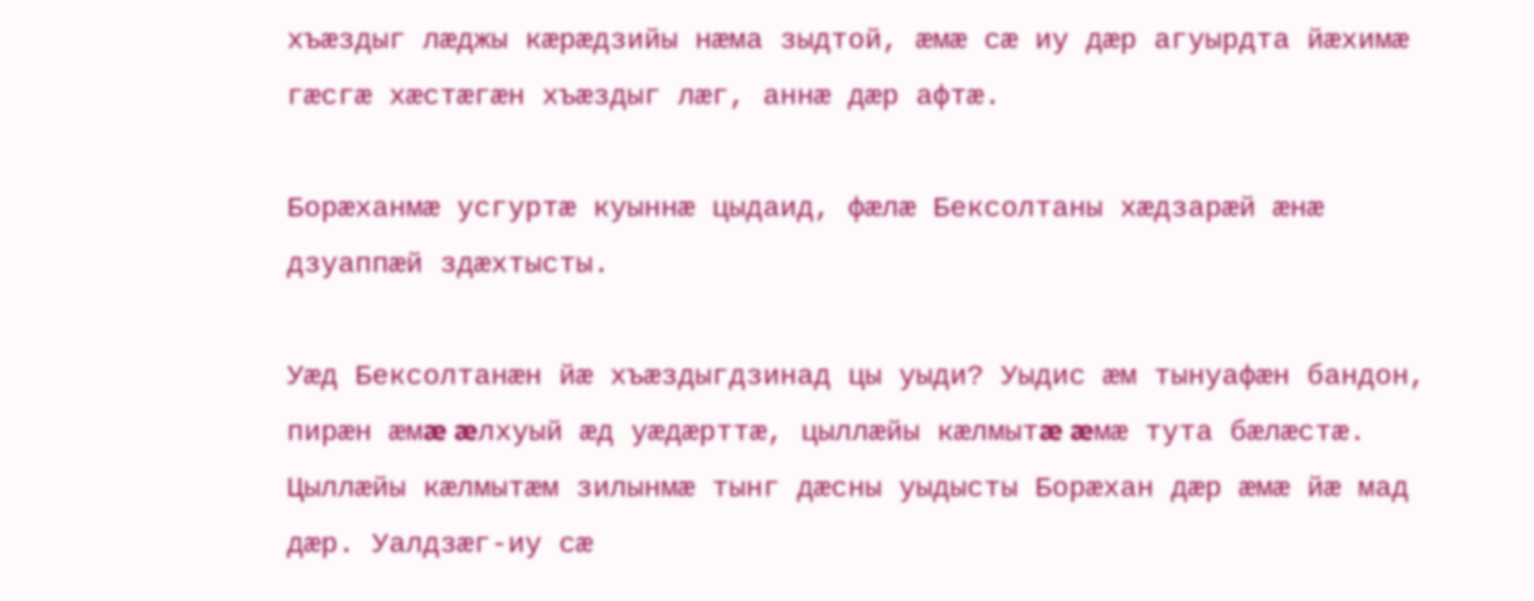хъæздыг лæджы кæрæдзийы нæма зыдтой, æмæ сæ иу дæр агуырдта йæхимæ гæсгæ хæстæгæн хъæздыг лæг, аннæ дæр афтæ.

Борæханмæ усгуртæ куыннæ цыдаид, фæлæ Бексолтаны хæдзарæй æнæ дзуаппæй здæхтысты.

Уæд Бексолтанæн йæ хъæздыгдзинад цы уыди? Уыдис æм тынуафæн бандон, пирæн æмæ æлхуый æд уæдæрттæ, цыллæйы кæлмытæ æмæ тута бæлæстæ. Цыллæйы кæлмытæм зилынмæ тынг дæсны уыдысты Борæхан дæр æмæ йæ мад дæр. Уалдзæг-иу сæ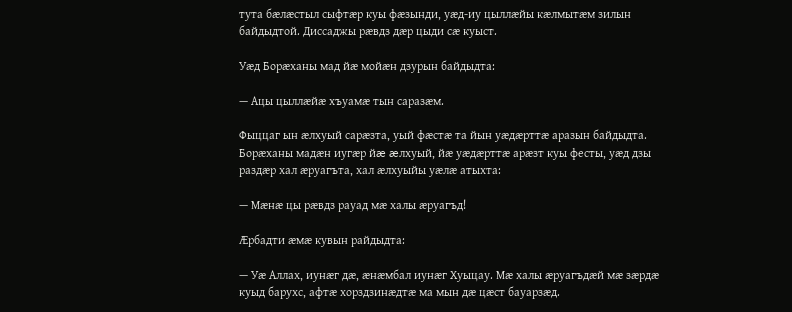тута бæлæстыл сыфтæр куы фæзынди, уæд-иу цыллæйы кæлмытæм зилын байдыдтой. Диссаджы рæвдз дæр цыди сæ куыст.

Уæд Борæханы мад йæ мойæн дзурын байдыдта:

— Ацы цыллæйæ хъуамæ тын саразæм.

Фыццаг ын æлхуый сарæзта, уый фæстæ та йын уæдæрттæ аразын байдыдта. Борæханы мадæн иугæр йæ æлхуый, йæ уæдæрттæ арæзт куы фесты, уæд дзы раздæр хал æруагъта, хал æлхуыйы уæлæ атыхта:

— Мæнæ цы рæвдз рауад мæ халы æруагъд!

Æрбадти æмæ кувын райдыдта:

— Уæ Аллах, иунæг дæ, æнæмбал иунæг Хуыцау. Мæ халы æруагъдæй мæ зæрдæ куыд барухс, афтæ хорздзинæдтæ ма мын дæ цæст бауарзæд.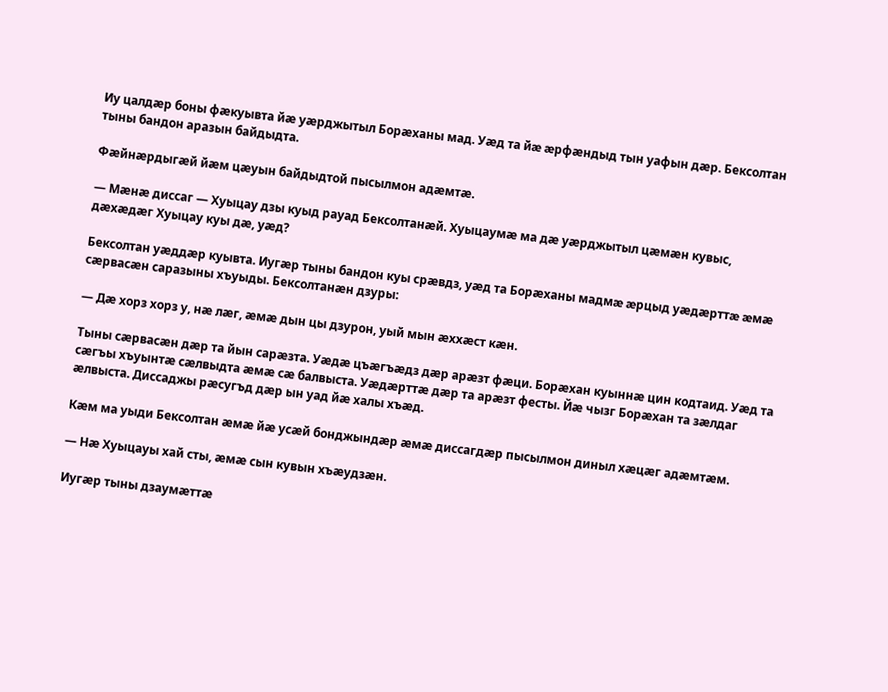Иу цалдæр боны фæкуывта йæ уæрджытыл Борæханы мад. Уæд та йæ æрфæндыд тын уафын дæр. Бексолтан тыны бандон аразын байдыдта.

Фæйнæрдыгæй йæм цæуын байдыдтой пысылмон адæмтæ.

— Мæнæ диссаг — Хуыцау дзы куыд рауад Бексолтанæй. Хуыцаумæ ма дæ уæрджытыл цæмæн кувыс, дæхæдæг Хуыцау куы дæ, уæд?

Бексолтан уæддæр куывта. Иугæр тыны бандон куы срæвдз, уæд та Борæханы мадмæ æрцыд уæдæрттæ æмæ сæрвасæн саразыны хъуыды. Бексолтанæн дзуры:

— Дæ хорз хорз у, нæ лæг, æмæ дын цы дзурон, уый мын æххæст кæн.

Тыны сæрвасæн дæр та йын сарæзта. Уæдæ цъæгъæдз дæр арæзт фæци. Борæхан куыннæ цин кодтаид. Уæд та сæгъы хъуынтæ сæлвыдта æмæ сæ балвыста. Уæдæрттæ дæр та арæзт фесты. Йæ чызг Борæхан та зæлдаг æлвыста. Диссаджы рæсугъд дæр ын уад йæ халы хъæд.

Кæм ма уыди Бексолтан æмæ йæ усæй бонджындæр æмæ диссагдæр пысылмон диныл хæцæг адæмтæм.

— Нæ Хуыцауы хай сты, æмæ сын кувын хъæудзæн.

Иугæр тыны дзаумæттæ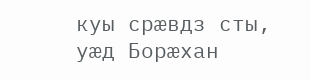куы срæвдз сты, уæд Борæхан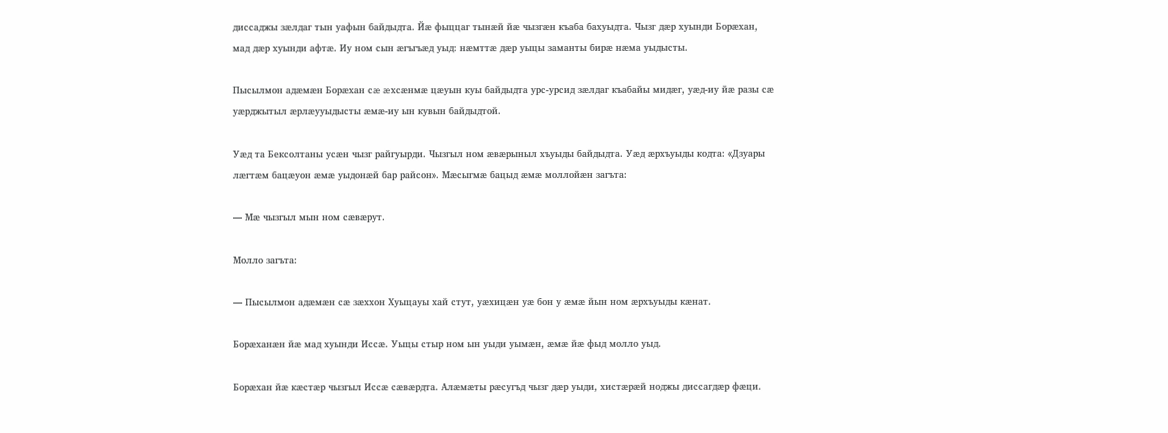диссаджы зæлдаг тын уафын байдыдта. Йæ фыццаг тынæй йæ чызгæн къаба бахуыдта. Чызг дæр хуынди Борæхан, мад дæр хуынди афтæ. Иу ном сын æгъгъæд уыд: нæмттæ дæр уыцы заманты бирæ нæма уыдысты.

Пысылмон адæмæн Борæхан сæ æхсæнмæ цæуын куы байдыдта урс-урсид зæлдаг къабайы мидæг, уæд-иу йæ разы сæ уæрджытыл æрлæууыдысты æмæ-иу ын кувын байдыдтой.

Уæд та Бексолтаны усæн чызг райгуырди. Чызгыл ном æвæрыныл хъуыды байдыдта. Уæд æрхъуыды кодта: «Дзуары лæгтæм бацæуон æмæ уыдонæй бар райсон». Мæсыгмæ бацыд æмæ моллойæн загъта:

— Мæ чызгыл мын ном сæвæрут.

Молло загъта:

— Пысылмон адæмæн сæ зæххон Хуыцауы хай стут, уæхицæн уæ бон у æмæ йын ном æрхъуыды кæнат.

Борæханæн йæ мад хуынди Иссæ. Уыцы стыр ном ын уыди уымæн, æмæ йæ фыд молло уыд.

Борæхан йæ кæстæр чызгыл Иссæ сæвæрдта. Алæмæты рæсугъд чызг дæр уыди, хистæрæй ноджы диссагдæр фæци.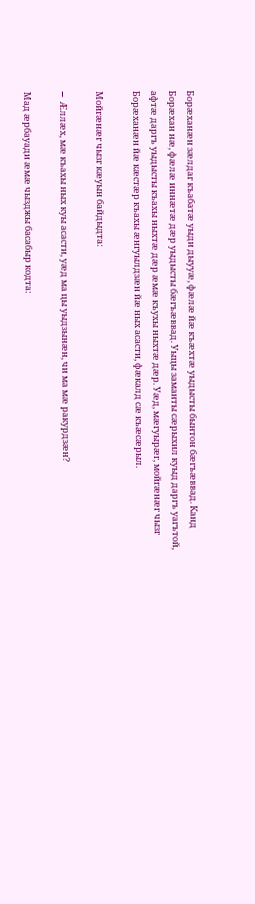Борæханæн зæлдаг къабатæ уыди дыууæ, фæлæ йæ къæхтæ уыдысты бынтон бæгъæввад. Канд Борæхан нæ, фæлæ иннæтæ дæр уыдысты бæгъæввад. Уыцы заманты сæрыхил куыд даргъ уагътой, афтæ даргъ уыдысты къахы ныхтæ дæр æмæ къухы ныхтæ дæр. Уæд, мæгуырæг, мойгæнæг чызг Борæханæн йæ кæстæр къахы æнгуылдзæн йæ ных асасти, фæкалд сæ къæсæрыл.

Мойгæнæг чызг кæуын байдыдта:

— Æллæх, мæ къахы ных куы асасти, уæд ма цы уыдзынæн, чи ма мæ ракурдзæн?

Мад æрбауади æмæ чызджы басабыр кодта: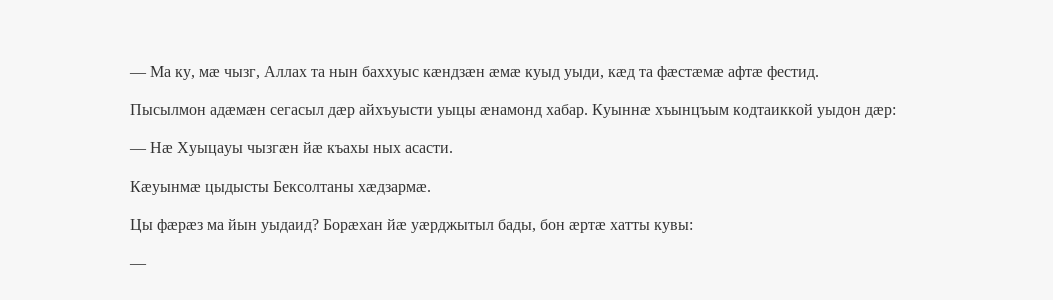— Ма ку, мæ чызг, Аллах та нын баххуыс кæндзæн æмæ куыд уыди, кæд та фæстæмæ афтæ фестид.

Пысылмон адæмæн сегасыл дæр айхъуысти уыцы æнамонд хабар. Куыннæ хъынцъым кодтаиккой уыдон дæр:

— Нæ Хуыцауы чызгæн йæ къахы ных асасти.

Кæуынмæ цыдысты Бексолтаны хæдзармæ.

Цы фæрæз ма йын уыдаид? Борæхан йæ уæрджытыл бады, бон æртæ хатты кувы:

—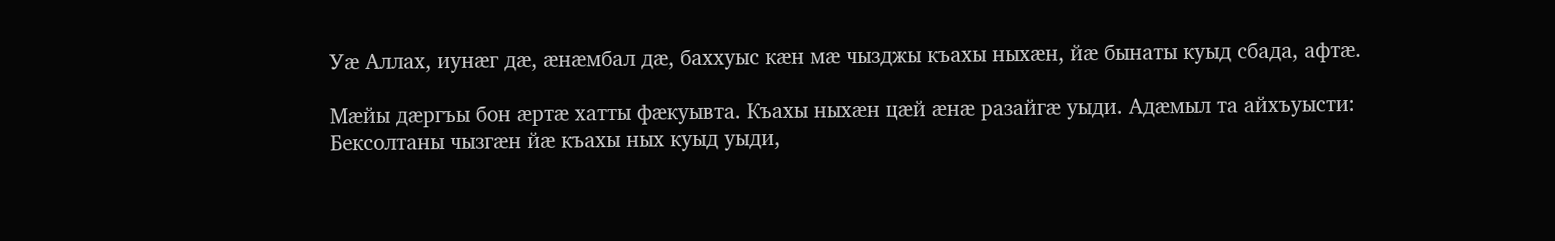Уæ Аллах, иунæг дæ, æнæмбал дæ, баххуыс кæн мæ чызджы къахы ныхæн, йæ бынаты куыд сбада, афтæ.

Мæйы дæргъы бон æртæ хатты фæкуывта. Къахы ныхæн цæй æнæ разайгæ уыди. Адæмыл та айхъуысти: Бексолтаны чызгæн йæ къахы ных куыд уыди,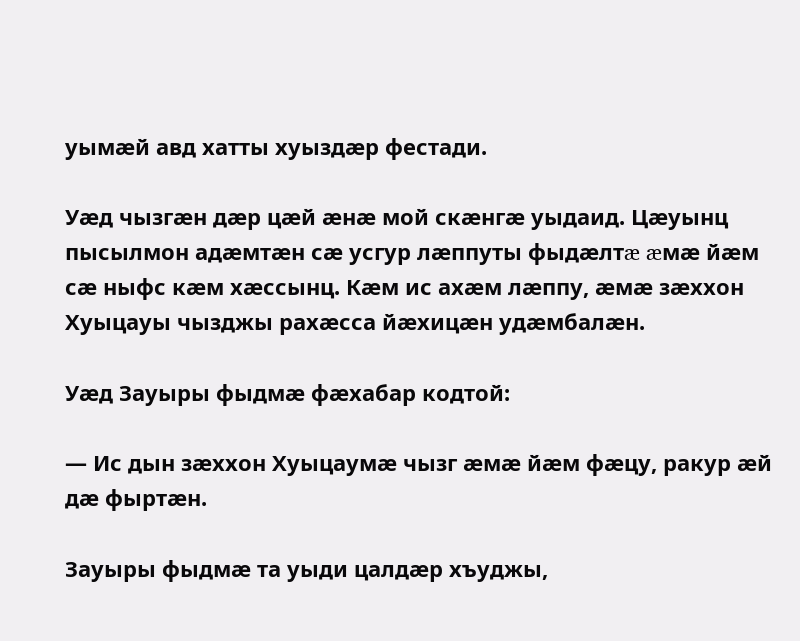уымæй авд хатты хуыздæр фестади.

Уæд чызгæн дæр цæй æнæ мой скæнгæ уыдаид. Цæуынц пысылмон адæмтæн сæ усгур лæппуты фыдæлтæ æмæ йæм сæ ныфс кæм хæссынц. Кæм ис ахæм лæппу, æмæ зæххон Хуыцауы чызджы рахæсса йæхицæн удæмбалæн.

Уæд Зауыры фыдмæ фæхабар кодтой:

— Ис дын зæххон Хуыцаумæ чызг æмæ йæм фæцу, ракур æй дæ фыртæн.

Зауыры фыдмæ та уыди цалдæр хъуджы,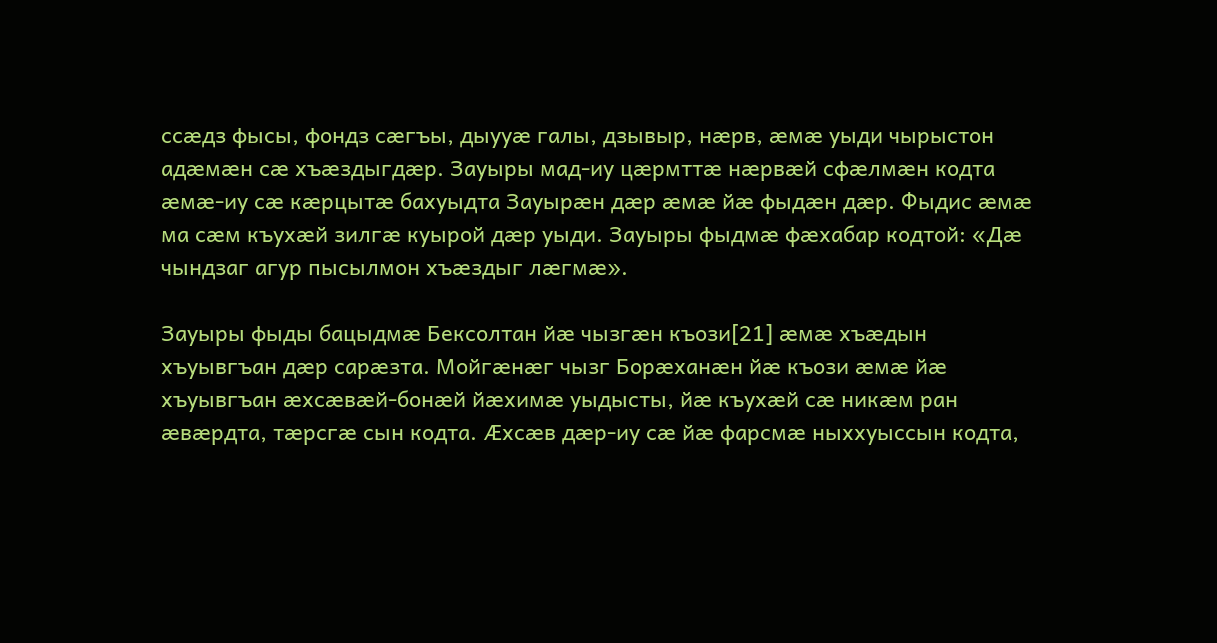ссæдз фысы, фондз сæгъы, дыууæ галы, дзывыр, нæрв, æмæ уыди чырыстон адæмæн сæ хъæздыгдæр. Зауыры мад-иу цæрмттæ нæрвæй сфæлмæн кодта æмæ-иу сæ кæрцытæ бахуыдта Зауырæн дæр æмæ йæ фыдæн дæр. Фыдис æмæ ма сæм къухæй зилгæ куырой дæр уыди. Зауыры фыдмæ фæхабар кодтой: «Дæ чындзаг агур пысылмон хъæздыг лæгмæ».

Зауыры фыды бацыдмæ Бексолтан йæ чызгæн къози[21] æмæ хъæдын хъуывгъан дæр сарæзта. Мойгæнæг чызг Борæханæн йæ къози æмæ йæ хъуывгъан æхсæвæй-бонæй йæхимæ уыдысты, йæ къухæй сæ никæм ран æвæрдта, тæрсгæ сын кодта. Æхсæв дæр-иу сæ йæ фарсмæ ныххуыссын кодта,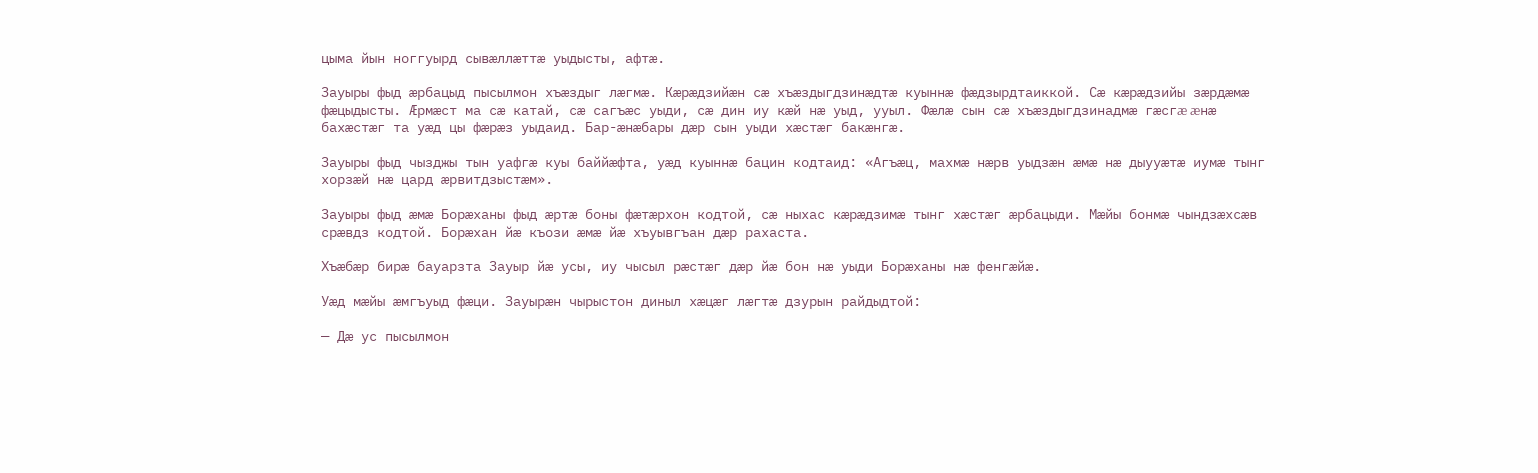цыма йын ноггуырд сывæллæттæ уыдысты, афтæ.

Зауыры фыд æрбацыд пысылмон хъæздыг лæгмæ. Кæрæдзийæн сæ хъæздыгдзинæдтæ куыннæ фæдзырдтаиккой. Сæ кæрæдзийы зæрдæмæ фæцыдысты. Æрмæст ма сæ катай, сæ сагъæс уыди, сæ дин иу кæй нæ уыд, ууыл. Фæлæ сын сæ хъæздыгдзинадмæ гæсгæ æнæ бахæстæг та уæд цы фæрæз уыдаид. Бар-æнæбары дæр сын уыди хæстæг бакæнгæ.

Зауыры фыд чызджы тын уафгæ куы баййæфта, уæд куыннæ бацин кодтаид: «Агъæц, махмæ нæрв уыдзæн æмæ нæ дыууæтæ иумæ тынг хорзæй нæ цард æрвитдзыстæм».

Зауыры фыд æмæ Борæханы фыд æртæ боны фæтæрхон кодтой, сæ ныхас кæрæдзимæ тынг хæстæг æрбацыди. Мæйы бонмæ чындзæхсæв срæвдз кодтой. Борæхан йæ къози æмæ йæ хъуывгъан дæр рахаста.

Хъæбæр бирæ бауарзта Зауыр йæ усы, иу чысыл рæстæг дæр йæ бон нæ уыди Борæханы нæ фенгæйæ.

Уæд мæйы æмгъуыд фæци. Зауырæн чырыстон диныл хæцæг лæгтæ дзурын райдыдтой:

— Дæ ус пысылмон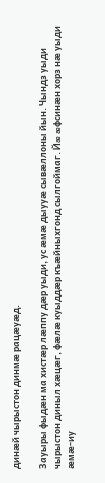динæй чырыстон динмæ рацæуæд.

Зауыры фыдæн ма хистæр лæппу дæр уыди, ус æмæ дыууæ сывæллоны йын. Чындз уыди чырыстон диныл хæцæг, фæлæ куыддæр къæйныхгонд сылгоймаг. Йæ æфсинæн хорз нæ уыди æмæ-иу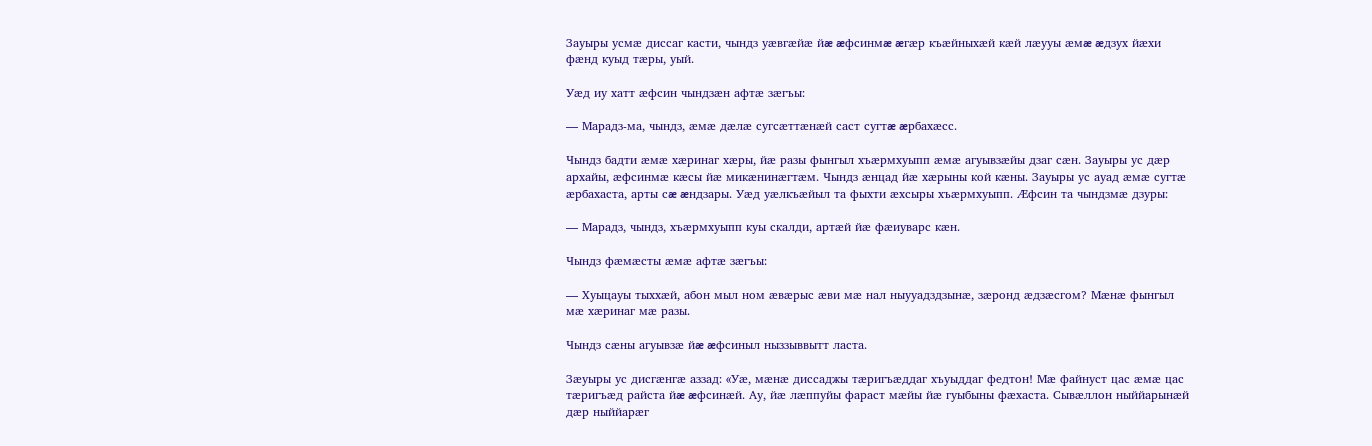Зауыры усмæ диссаг касти, чындз уæвгæйæ йæ æфсинмæ æгæр къæйныхæй кæй лæууы æмæ æдзух йæхи фæнд куыд тæры, уый.

Уæд иу хатт æфсин чындзæн афтæ зæгъы:

— Марадз-ма, чындз, æмæ дæлæ сугсæттæнæй саст сугтæ æрбахæсс.

Чындз бадти æмæ хæринаг хæры, йæ разы фынгыл хъæрмхуыпп æмæ агуывзæйы дзаг сæн. Зауыры ус дæр архайы, æфсинмæ кæсы йæ микæнинæгтæм. Чындз æнцад йæ хæрыны кой кæны. Зауыры ус ауад æмæ сугтæ æрбахаста, арты сæ æндзары. Уæд уæлкъæйыл та фыхти æхсыры хъæрмхуыпп. Æфсин та чындзмæ дзуры:

— Марадз, чындз, хъæрмхуыпп куы скалди, артæй йæ фæиуварс кæн.

Чындз фæмæсты æмæ афтæ зæгъы:

— Хуыцауы тыххæй, абон мыл ном æвæрыс æви мæ нал ныууадздзынæ, зæронд æдзæсгом? Мæнæ фынгыл мæ хæринаг мæ разы.

Чындз сæны агуывзæ йæ æфсиныл ныззыввытт ласта.

Зæуыры ус дисгæнгæ аззад: «Уæ, мæнæ диссаджы тæригъæддаг хъуыддаг федтон! Мæ файнуст цас æмæ цас тæригъæд райста йæ æфсинæй. Ау, йæ лæппуйы фараст мæйы йæ гуыбыны фæхаста. Сывæллон ныййарынæй дæр ныййарæг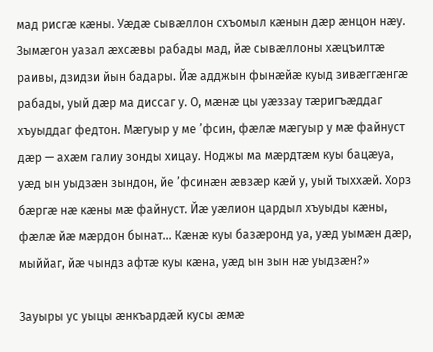мад рисгæ кæны. Уæдæ сывæллон схъомыл кæнын дæр æнцон нæу. Зымæгон уазал æхсæвы рабады мад, йæ сывæллоны хæцъилтæ раивы, дзидзи йын бадары. Йæ адджын фынæйæ куыд зивæггæнгæ рабады, уый дæр ма диссаг у. О, мæнæ цы уæззау тæригъæддаг хъуыддаг федтон. Мæгуыр у ме ’фсин, фæлæ мæгуыр у мæ файнуст дæр — ахæм галиу зонды хицау. Ноджы ма мæрдтæм куы бацæуа, уæд ын уыдзæн зындон, йе ’фсинæн æвзæр кæй у, уый тыххæй. Хорз бæргæ нæ кæны мæ файнуст. Йæ уæлион цардыл хъуыды кæны, фæлæ йæ мæрдон бынат... Кæнæ куы базæронд уа, уæд уымæн дæр, мыййаг, йæ чындз афтæ куы кæна, уæд ын зын нæ уыдзæн?»

Зауыры ус уыцы æнкъардæй кусы æмæ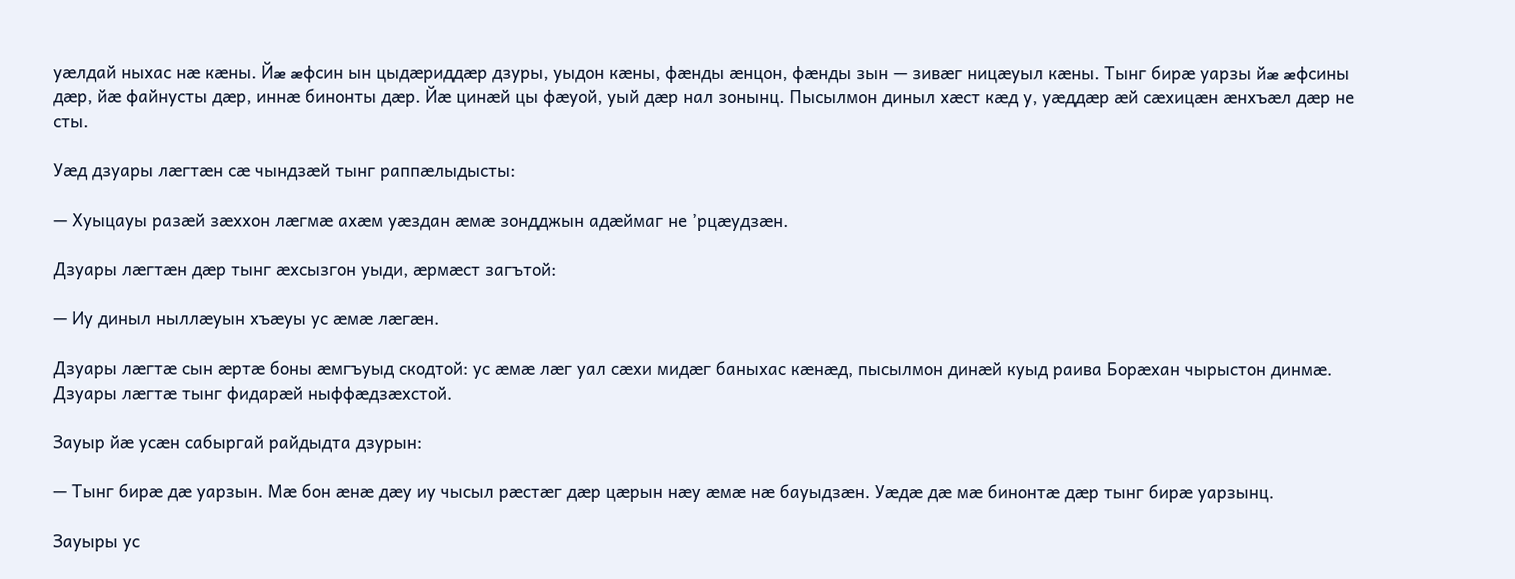уæлдай ныхас нæ кæны. Йæ æфсин ын цыдæриддæр дзуры, уыдон кæны, фæнды æнцон, фæнды зын — зивæг ницæуыл кæны. Тынг бирæ уарзы йæ æфсины дæр, йæ файнусты дæр, иннæ бинонты дæр. Йæ цинæй цы фæуой, уый дæр нал зонынц. Пысылмон диныл хæст кæд у, уæддæр æй сæхицæн æнхъæл дæр не сты.

Уæд дзуары лæгтæн сæ чындзæй тынг раппæлыдысты:

— Хуыцауы разæй зæххон лæгмæ ахæм уæздан æмæ зондджын адæймаг не ’рцæудзæн.

Дзуары лæгтæн дæр тынг æхсызгон уыди, æрмæст загътой:

— Иу диныл ныллæуын хъæуы ус æмæ лæгæн.

Дзуары лæгтæ сын æртæ боны æмгъуыд скодтой: ус æмæ лæг уал сæхи мидæг баныхас кæнæд, пысылмон динæй куыд раива Борæхан чырыстон динмæ. Дзуары лæгтæ тынг фидарæй ныффæдзæхстой.

Зауыр йæ усæн сабыргай райдыдта дзурын:

— Тынг бирæ дæ уарзын. Мæ бон æнæ дæу иу чысыл рæстæг дæр цæрын нæу æмæ нæ бауыдзæн. Уæдæ дæ мæ бинонтæ дæр тынг бирæ уарзынц.

Зауыры ус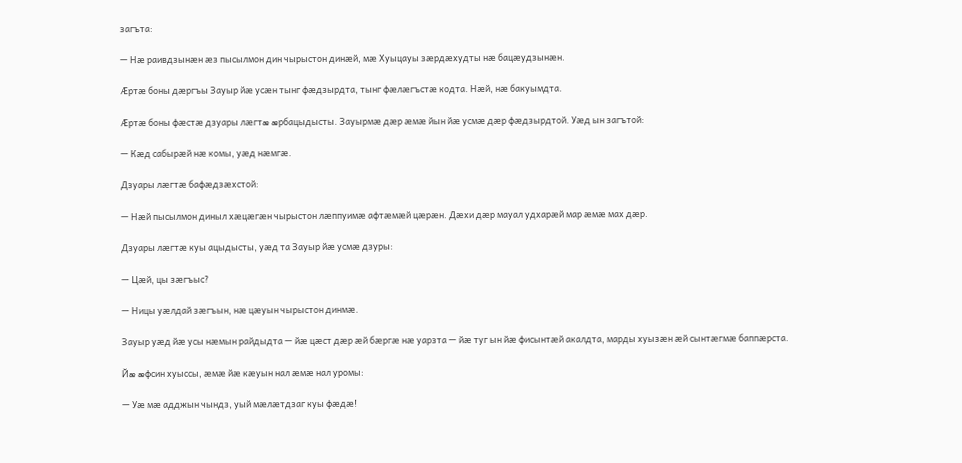загъта:

— Нæ раивдзынæн æз пысылмон дин чырыстон динæй, мæ Хуыцауы зæрдæхудты нæ бацæудзынæн.

Æртæ боны дæргъы Зауыр йæ усæн тынг фæдзырдта, тынг фæлæгъстæ кодта. Нæй, нæ бакуымдта.

Æртæ боны фæстæ дзуары лæгтæ æрбацыдысты. Зауырмæ дæр æмæ йын йæ усмæ дæр фæдзырдтой. Уæд ын загътой:

— Кæд сабырæй нæ комы, уæд нæмгæ.

Дзуары лæгтæ бафæдзæхстой:

— Нæй пысылмон диныл хæцæгæн чырыстон лæппуимæ афтæмæй цæрæн. Дæхи дæр мауал удхарæй мар æмæ мах дæр.

Дзуары лæгтæ куы ацыдысты, уæд та Зауыр йæ усмæ дзуры:

— Цæй, цы зæгъыс?

— Ницы уæлдай зæгъын, нæ цæуын чырыстон динмæ.

Зауыр уæд йæ усы нæмын райдыдта — йæ цæст дæр æй бæргæ нæ уарзта — йæ туг ын йæ фисынтæй акалдта, марды хуызæн æй сынтæгмæ баппæрста.

Йæ æфсин хуыссы, æмæ йæ кæуын нал æмæ нал уромы:

— Уæ мæ адджын чындз, уый мæлæтдзаг куы фæдæ!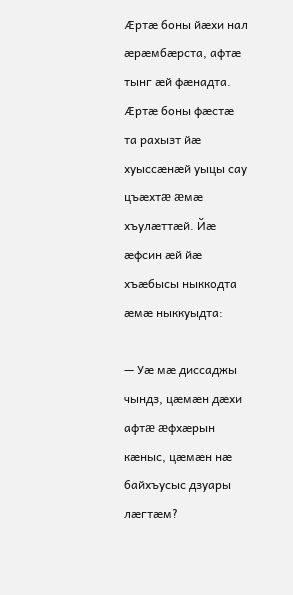Æртæ боны йæхи нал æрæмбæрста, афтæ тынг æй фæнадта. Æртæ боны фæстæ та рахызт йæ хуыссæнæй уыцы сау цъæхтæ æмæ хъулæттæй. Йæ æфсин æй йæ хъæбысы ныккодта æмæ ныккуыдта:

— Уæ мæ диссаджы чындз, цæмæн дæхи афтæ æфхæрын кæныс, цæмæн нæ байхъусыс дзуары лæгтæм?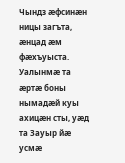Чындз æфсинæн ницы загъта, æнцад æм фæхъуыста. Уалынмæ та æртæ боны нымадæй куы ахицæн сты, уæд та Зауыр йæ усмæ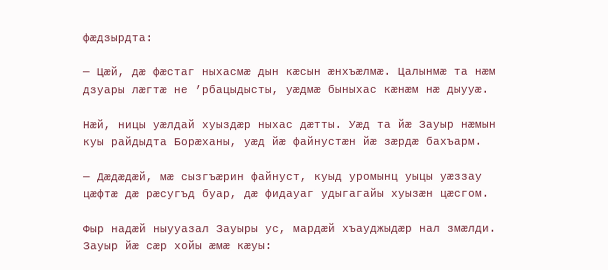фæдзырдта:

— Цæй, дæ фæстаг ныхасмæ дын кæсын æнхъæлмæ. Цалынмæ та нæм дзуары лæгтæ не ’рбацыдысты, уæдмæ быныхас кæнæм нæ дыууæ.

Нæй, ницы уæлдай хуыздæр ныхас дæтты. Уæд та йæ Зауыр нæмын куы райдыдта Борæханы, уæд йæ файнустæн йæ зæрдæ бахъарм.

— Дæдæдæй, мæ сызгъæрин файнуст, куыд уромынц уыцы уæззау цæфтæ дæ рæсугъд буар, дæ фидауаг удыгагайы хуызæн цæсгом.

Фыр надæй ныууазал Зауыры ус, мардæй хъауджыдæр нал змæлди. Зауыр йæ сæр хойы æмæ кæуы: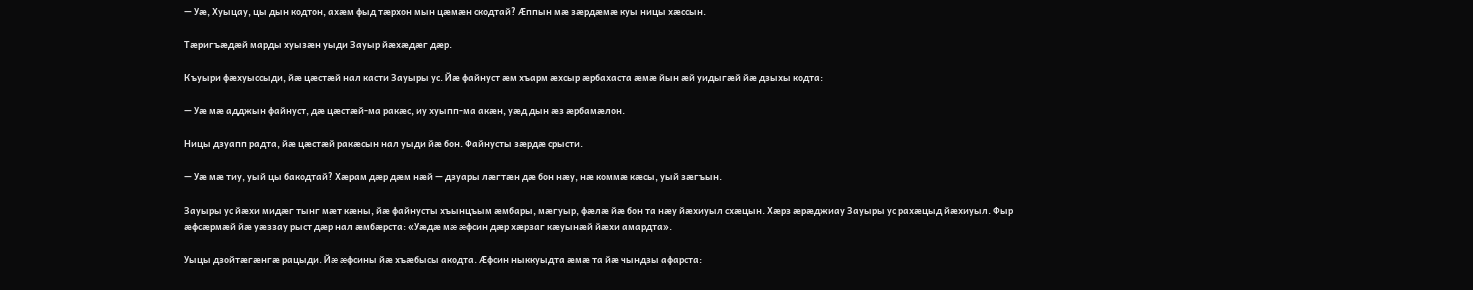— Уæ, Хуыцау, цы дын кодтон, ахæм фыд тæрхон мын цæмæн скодтай? Æппын мæ зæрдæмæ куы ницы хæссын.

Тæригъæдæй марды хуызæн уыди Зауыр йæхæдæг дæр.

Къуыри фæхуыссыди, йæ цæстæй нал касти Зауыры ус. Йæ файнуст æм хъарм æхсыр æрбахаста æмæ йын æй уидыгæй йæ дзыхы кодта:

— Уæ мæ адджын файнуст, дæ цæстæй-ма ракæс, иу хуыпп-ма акæн, уæд дын æз æрбамæлон.

Ницы дзуапп радта, йæ цæстæй ракæсын нал уыди йæ бон. Файнусты зæрдæ срысти.

— Уæ мæ тиу, уый цы бакодтай? Хæрам дæр дæм нæй — дзуары лæгтæн дæ бон нæу, нæ коммæ кæсы, уый зæгъын.

Зауыры ус йæхи мидæг тынг мæт кæны, йæ файнусты хъынцъым æмбары, мæгуыр, фæлæ йæ бон та нæу йæхиуыл схæцын. Хæрз æрæджиау Зауыры ус рахæцыд йæхиуыл. Фыр æфсæрмæй йæ уæззау рыст дæр нал æмбæрста: «Уæдæ мæ æфсин дæр хæрзаг кæуынæй йæхи амардта».

Уыцы дзойтæгæнгæ рацыди. Йæ æфсины йæ хъæбысы акодта. Æфсин ныккуыдта æмæ та йæ чындзы афарста: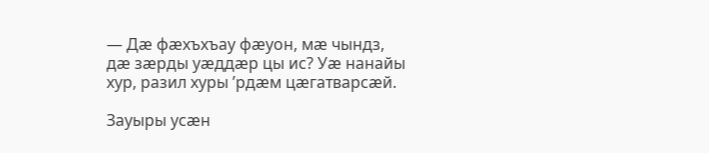— Дæ фæхъхъау фæуон, мæ чындз, дæ зæрды уæддæр цы ис? Уæ нанайы хур, разил хуры ’рдæм цæгатварсæй.

Зауыры усæн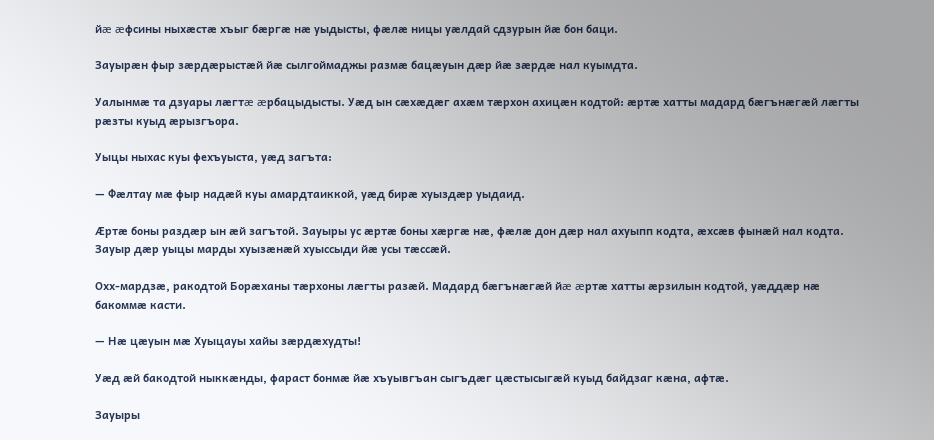йæ æфсины ныхæстæ хъыг бæргæ нæ уыдысты, фæлæ ницы уæлдай сдзурын йæ бон баци.

Зауырæн фыр зæрдæрыстæй йæ сылгоймаджы размæ бацæуын дæр йæ зæрдæ нал куымдта.

Уалынмæ та дзуары лæгтæ æрбацыдысты. Уæд ын сæхæдæг ахæм тæрхон ахицæн кодтой: æртæ хатты мадард бæгънæгæй лæгты рæзты куыд æрызгъора.

Уыцы ныхас куы фехъуыста, уæд загъта:

— Фæлтау мæ фыр надæй куы амардтаиккой, уæд бирæ хуыздæр уыдаид.

Æртæ боны раздæр ын æй загътой. Зауыры ус æртæ боны хæргæ нæ, фæлæ дон дæр нал ахуыпп кодта, æхсæв фынæй нал кодта. Зауыр дæр уыцы марды хуызæнæй хуыссыди йæ усы тæссæй.

Охх-мардзæ, ракодтой Борæханы тæрхоны лæгты разæй. Мадард бæгънæгæй йæ æртæ хатты æрзилын кодтой, уæддæр нæ бакоммæ касти.

— Нæ цæуын мæ Хуыцауы хайы зæрдæхудты!

Уæд æй бакодтой ныккæнды, фараст бонмæ йæ хъуывгъан сыгъдæг цæстысыгæй куыд байдзаг кæна, афтæ.

Зауыры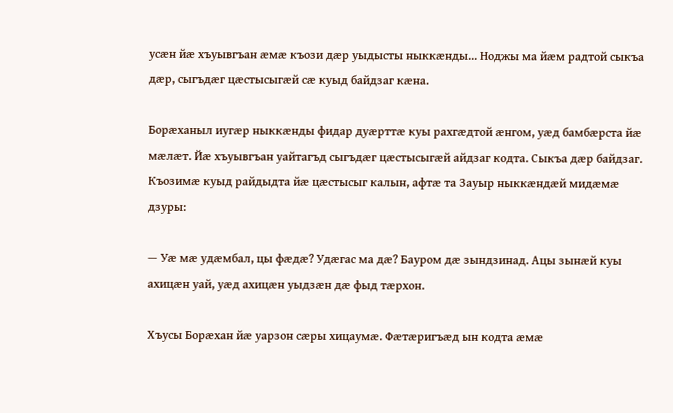усæн йæ хъуывгъан æмæ къози дæр уыдысты ныккæнды... Ноджы ма йæм радтой сыкъа дæр, сыгъдæг цæстысыгæй сæ куыд байдзаг кæна.

Борæханыл иугæр ныккæнды фидар дуæрттæ куы рахгæдтой æнгом, уæд бамбæрста йæ мæлæт. Йæ хъуывгъан уайтагъд сыгъдæг цæстысыгæй айдзаг кодта. Сыкъа дæр байдзаг. Къозимæ куыд райдыдта йæ цæстысыг калын, афтæ та Зауыр ныккæндæй мидæмæ дзуры:

— Уæ мæ удæмбал, цы фæдæ? Удæгас ма дæ? Бауром дæ зындзинад. Ацы зынæй куы ахицæн уай, уæд ахицæн уыдзæн дæ фыд тæрхон.

Хъусы Борæхан йæ уарзон сæры хицаумæ. Фæтæригъæд ын кодта æмæ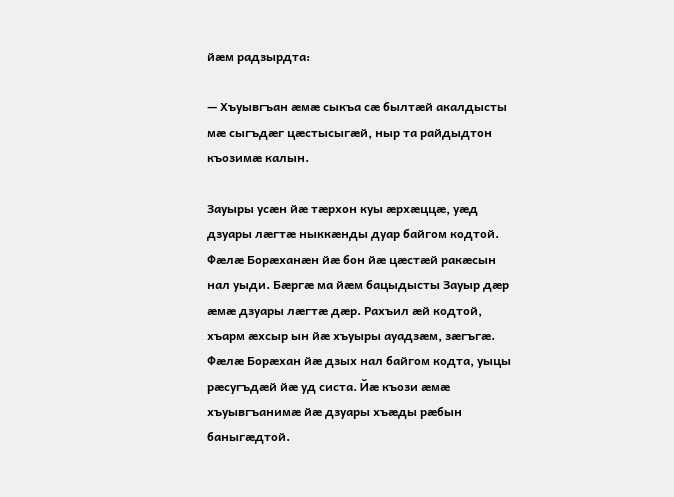йæм радзырдта:

— Хъуывгъан æмæ сыкъа сæ былтæй акалдысты мæ сыгъдæг цæстысыгæй, ныр та райдыдтон къозимæ калын.

Зауыры усæн йæ тæрхон куы æрхæццæ, уæд дзуары лæгтæ ныккæнды дуар байгом кодтой. Фæлæ Борæханæн йæ бон йæ цæстæй ракæсын нал уыди. Бæргæ ма йæм бацыдысты Зауыр дæр æмæ дзуары лæгтæ дæр. Рахъил æй кодтой, хъарм æхсыр ын йæ хъуыры ауадзæм, зæгъгæ. Фæлæ Борæхан йæ дзых нал байгом кодта, уыцы рæсугъдæй йæ уд систа. Йæ къози æмæ хъуывгъанимæ йæ дзуары хъæды рæбын баныгæдтой.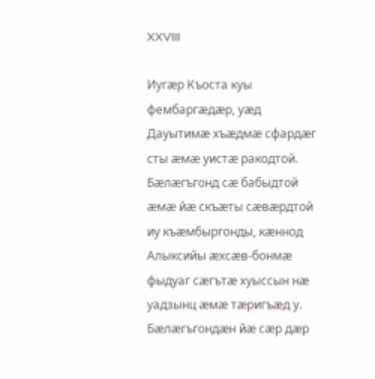XXVIII

Иугæр Къоста куы фембаргæдæр, уæд Дауытимæ хъæдмæ сфардæг сты æмæ уистæ ракодтой. Бæлæгъгонд сæ бабыдтой æмæ йæ скъæты сæвæрдтой иу къæмбыргонды, кæннод Алыксийы æхсæв-бонмæ фыдуаг сæгътæ хуыссын нæ уадзынц æмæ тæригъæд у. Бæлæгъгондæн йæ сæр дæр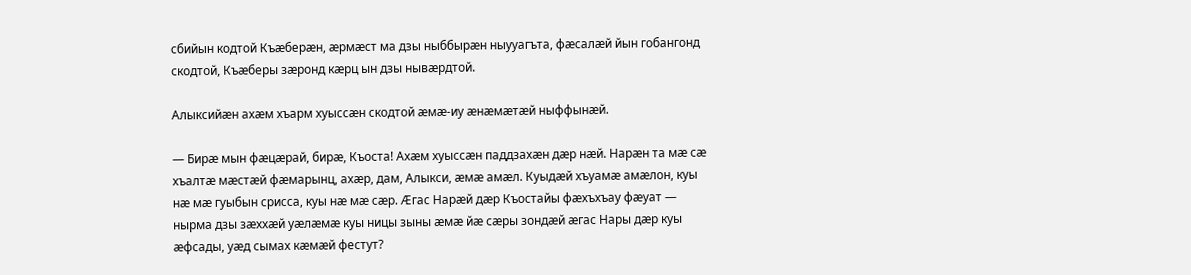сбийын кодтой Къæберæн, æрмæст ма дзы ныббырæн ныууагъта, фæсалæй йын гобангонд скодтой, Къæберы зæронд кæрц ын дзы нывæрдтой.

Алыксийæн ахæм хъарм хуыссæн скодтой æмæ-иу æнæмæтæй ныффынæй.

— Бирæ мын фæцæрай, бирæ, Къоста! Ахæм хуыссæн паддзахæн дæр нæй. Нарæн та мæ сæ хъалтæ мæстæй фæмарынц, ахæр, дам, Алыкси, æмæ амæл. Куыдæй хъуамæ амæлон, куы нæ мæ гуыбын срисса, куы нæ мæ сæр. Æгас Нарæй дæр Къостайы фæхъхъау фæуат — нырма дзы зæххæй уæлæмæ куы ницы зыны æмæ йæ сæры зондæй æгас Нары дæр куы æфсады, уæд сымах кæмæй фестут?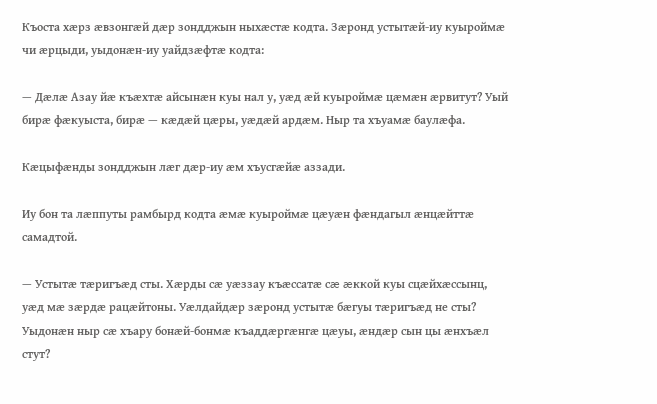Къоста хæрз æвзонгæй дæр зондджын ныхæстæ кодта. Зæронд устытæй-иу куыроймæ чи æрцыди, уыдонæн-иу уайдзæфтæ кодта:

— Дæлæ Азау йæ къæхтæ айсынæн куы нал у, уæд æй куыроймæ цæмæн æрвитут? Уый бирæ фæкуыста, бирæ — кæдæй цæры, уæдæй ардæм. Ныр та хъуамæ баулæфа.

Кæцыфæнды зондджын лæг дæр-иу æм хъусгæйæ аззади.

Иу бон та лæппуты рамбырд кодта æмæ куыроймæ цæуæн фæндагыл æнцæйттæ самадтой.

— Устытæ тæригъæд сты. Хæрды сæ уæззау къæссатæ сæ æккой куы сцæйхæссынц, уæд мæ зæрдæ рацæйтоны. Уæлдайдæр зæронд устытæ бæгуы тæригъæд не сты? Уыдонæн ныр сæ хъару бонæй-бонмæ къаддæргæнгæ цæуы, æндæр сын цы æнхъæл стут?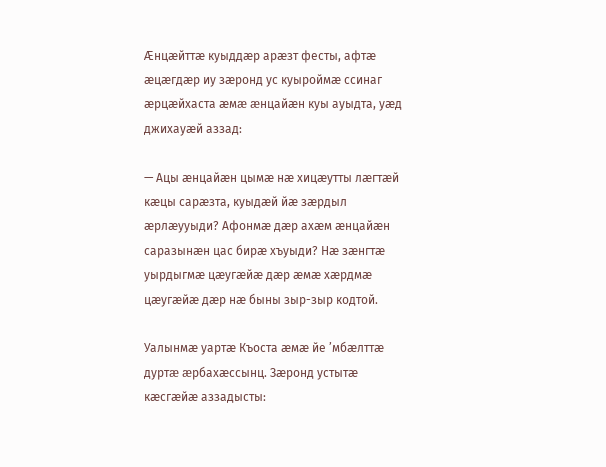Æнцæйттæ куыддæр арæзт фесты, афтæ æцæгдæр иу зæронд ус куыроймæ ссинаг æрцæйхаста æмæ æнцайæн куы ауыдта, уæд джихауæй аззад:

— Ацы æнцайæн цымæ нæ хицæутты лæгтæй кæцы сарæзта, куыдæй йæ зæрдыл æрлæууыди? Афонмæ дæр ахæм æнцайæн саразынæн цас бирæ хъуыди? Нæ зæнгтæ уырдыгмæ цæугæйæ дæр æмæ хæрдмæ цæугæйæ дæр нæ быны зыр-зыр кодтой.

Уалынмæ уартæ Къоста æмæ йе ’мбæлттæ дуртæ æрбахæссынц. Зæронд устытæ кæсгæйæ аззадысты: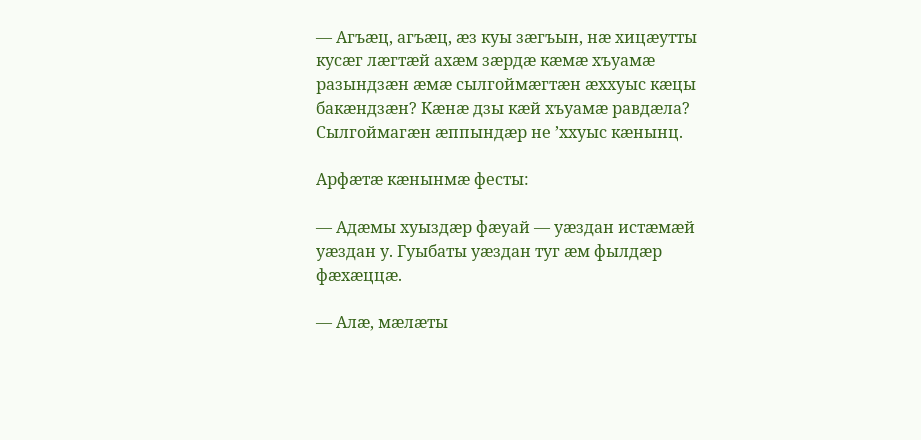— Агъæц, агъæц, æз куы зæгъын, нæ хицæутты кусæг лæгтæй ахæм зæрдæ кæмæ хъуамæ разындзæн æмæ сылгоймæгтæн æххуыс кæцы бакæндзæн? Кæнæ дзы кæй хъуамæ равдæла? Сылгоймагæн æппындæр не ’ххуыс кæнынц.

Арфæтæ кæнынмæ фесты:

— Адæмы хуыздæр фæуай — уæздан истæмæй уæздан у. Гуыбаты уæздан туг æм фылдæр фæхæццæ.

— Алæ, мæлæты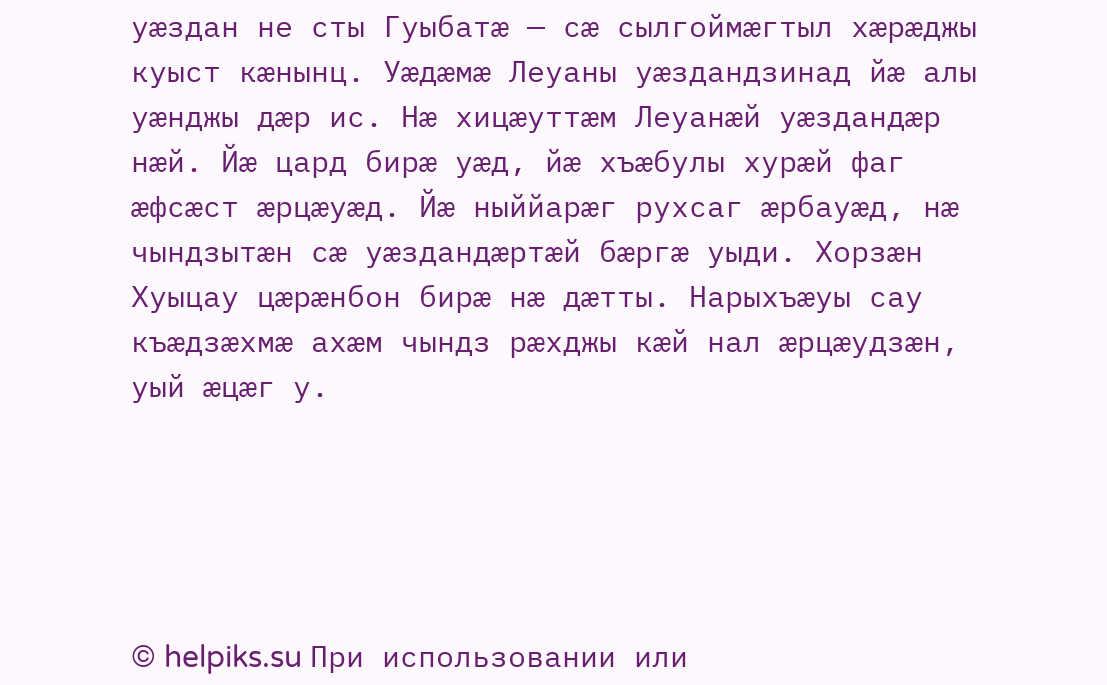уæздан не сты Гуыбатæ — сæ сылгоймæгтыл хæрæджы куыст кæнынц. Уæдæмæ Леуаны уæздандзинад йæ алы уæнджы дæр ис. Нæ хицæуттæм Леуанæй уæздандæр нæй. Йæ цард бирæ уæд, йæ хъæбулы хурæй фаг æфсæст æрцæуæд. Йæ ныййарæг рухсаг æрбауæд, нæ чындзытæн сæ уæздандæртæй бæргæ уыди. Хорзæн Хуыцау цæрæнбон бирæ нæ дæтты. Нарыхъæуы сау къæдзæхмæ ахæм чындз рæхджы кæй нал æрцæудзæн, уый æцæг у.





© helpiks.su При использовании или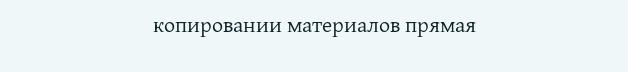копировании материалов прямая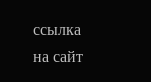ссылка на сайт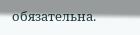обязательна.